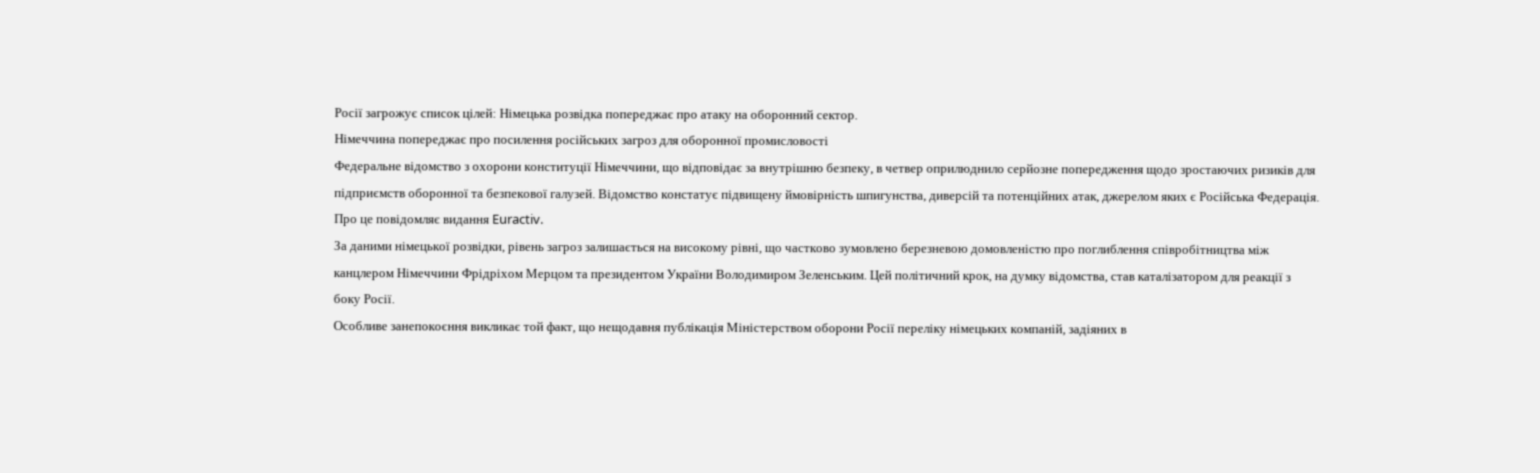Росії загрожує список цілей: Німецька розвідка попереджає про атаку на оборонний сектор.
Німеччина попереджає про посилення російських загроз для оборонної промисловості
Федеральне відомство з охорони конституції Німеччини, що відповідає за внутрішню безпеку, в четвер оприлюднило серйозне попередження щодо зростаючих ризиків для підприємств оборонної та безпекової галузей. Відомство констатує підвищену ймовірність шпигунства, диверсій та потенційних атак, джерелом яких є Російська Федерація. Про це повідомляє видання Euractiv.
За даними німецької розвідки, рівень загроз залишається на високому рівні, що частково зумовлено березневою домовленістю про поглиблення співробітництва між канцлером Німеччини Фрідріхом Мерцом та президентом України Володимиром Зеленським. Цей політичний крок, на думку відомства, став каталізатором для реакції з боку Росії.
Особливе занепокоєння викликає той факт, що нещодавня публікація Міністерством оборони Росії переліку німецьких компаній, задіяних в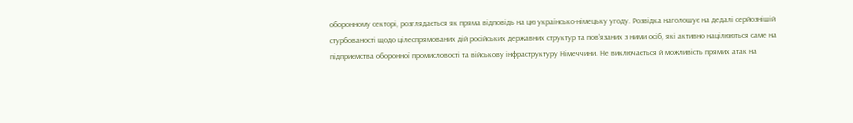оборонному секторі, розглядається як пряма відповідь на цю українсько-німецьку угоду. Розвідка наголошує на дедалі серйознішій стурбованості щодо цілеспрямованих дій російських державних структур та пов’язаних з ними осіб, які активно націлюються саме на підприємства оборонної промисловості та військову інфраструктуру Німеччини. Не виключається й можливість прямих атак на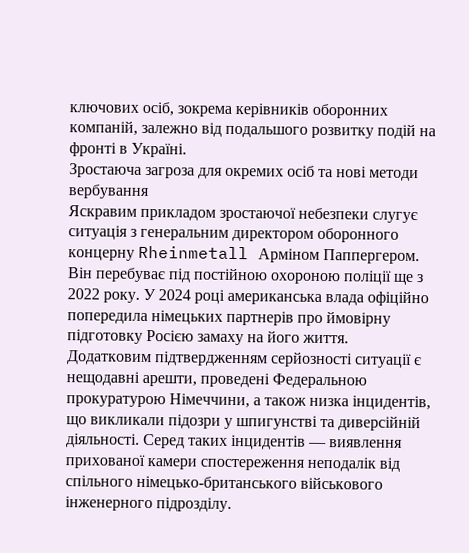ключових осіб, зокрема керівників оборонних компаній, залежно від подальшого розвитку подій на фронті в Україні.
Зростаюча загроза для окремих осіб та нові методи вербування
Яскравим прикладом зростаючої небезпеки слугує ситуація з генеральним директором оборонного концерну Rheinmetall Арміном Паппергером. Він перебуває під постійною охороною поліції ще з 2022 року. У 2024 році американська влада офіційно попередила німецьких партнерів про ймовірну підготовку Росією замаху на його життя.
Додатковим підтвердженням серйозності ситуації є нещодавні арешти, проведені Федеральною прокуратурою Німеччини, а також низка інцидентів, що викликали підозри у шпигунстві та диверсійній діяльності. Серед таких інцидентів — виявлення прихованої камери спостереження неподалік від спільного німецько-британського військового інженерного підрозділу.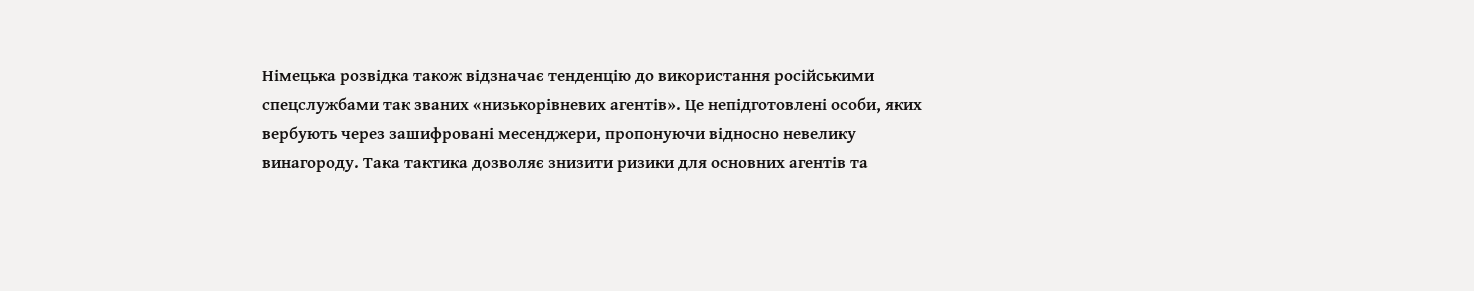Німецька розвідка також відзначає тенденцію до використання російськими спецслужбами так званих «низькорівневих агентів». Це непідготовлені особи, яких вербують через зашифровані месенджери, пропонуючи відносно невелику винагороду. Така тактика дозволяє знизити ризики для основних агентів та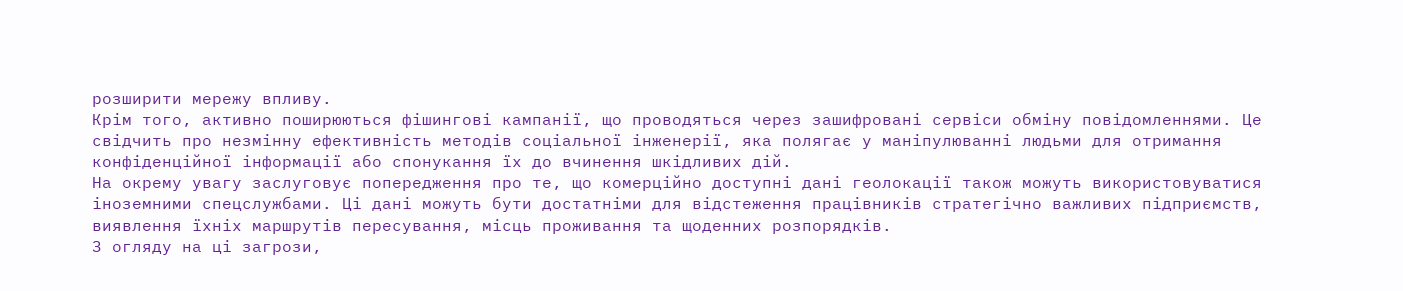розширити мережу впливу.
Крім того, активно поширюються фішингові кампанії, що проводяться через зашифровані сервіси обміну повідомленнями. Це свідчить про незмінну ефективність методів соціальної інженерії, яка полягає у маніпулюванні людьми для отримання конфіденційної інформації або спонукання їх до вчинення шкідливих дій.
На окрему увагу заслуговує попередження про те, що комерційно доступні дані геолокації також можуть використовуватися іноземними спецслужбами. Ці дані можуть бути достатніми для відстеження працівників стратегічно важливих підприємств, виявлення їхніх маршрутів пересування, місць проживання та щоденних розпорядків.
З огляду на ці загрози,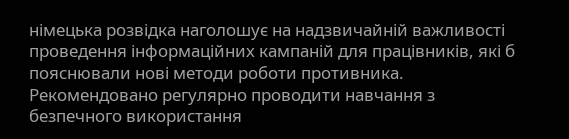німецька розвідка наголошує на надзвичайній важливості проведення інформаційних кампаній для працівників, які б пояснювали нові методи роботи противника. Рекомендовано регулярно проводити навчання з безпечного використання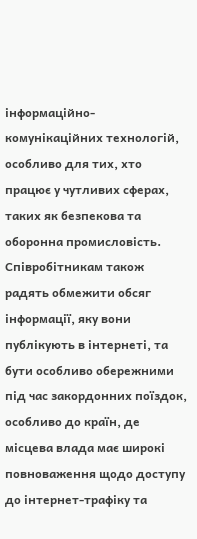інформаційно-комунікаційних технологій, особливо для тих, хто працює у чутливих сферах, таких як безпекова та оборонна промисловість. Співробітникам також радять обмежити обсяг інформації, яку вони публікують в інтернеті, та бути особливо обережними під час закордонних поїздок, особливо до країн, де місцева влада має широкі повноваження щодо доступу до інтернет-трафіку та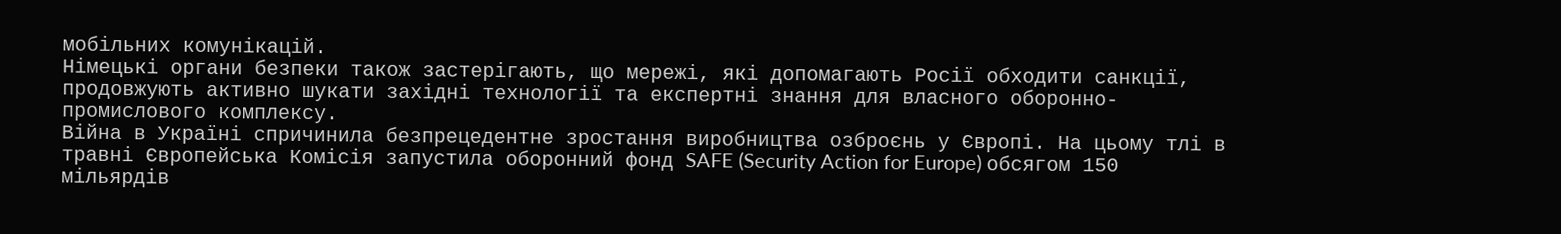мобільних комунікацій.
Німецькі органи безпеки також застерігають, що мережі, які допомагають Росії обходити санкції, продовжують активно шукати західні технології та експертні знання для власного оборонно-промислового комплексу.
Війна в Україні спричинила безпрецедентне зростання виробництва озброєнь у Європі. На цьому тлі в травні Європейська Комісія запустила оборонний фонд SAFE (Security Action for Europe) обсягом 150 мільярдів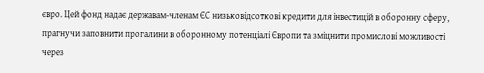євро. Цей фонд надає державам-членам ЄС низьковідсоткові кредити для інвестицій в оборонну сферу, прагнучи заповнити прогалини в оборонному потенціалі Європи та зміцнити промислові можливості через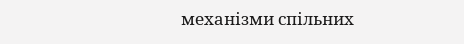механізми спільних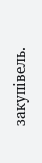закупівель.